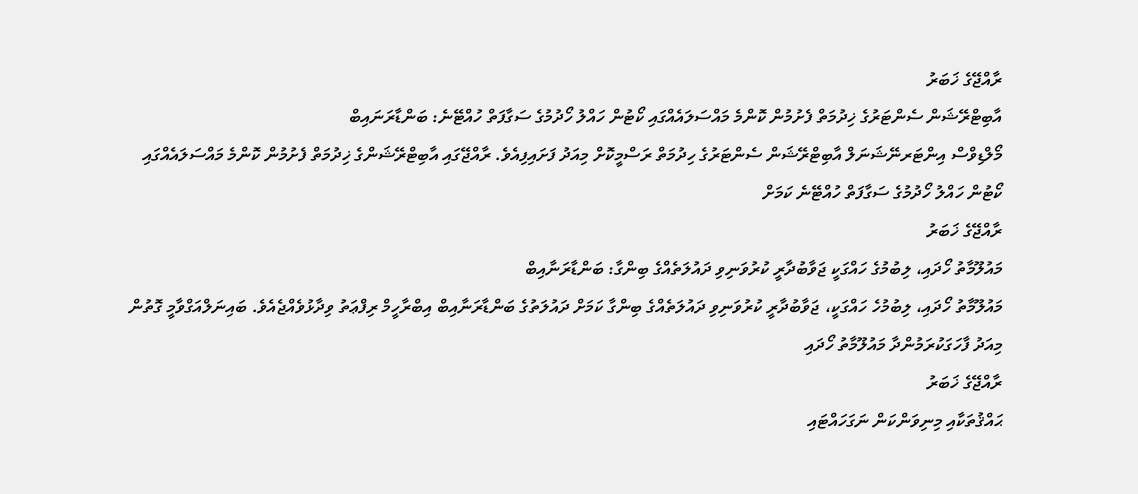ރާއްޖޭގެ ޚަބަރު
އާބިޓްރޭޝަން ސެންޓަރުގެ ޚިދުމަތް ފެށުމުން ކޮންމެ މައްސަލައެއްގައި ކޯޓުން ހައްލު ހޯދުމުގެ ސަގާފަތް ހުއްޓޭނެ: ބަންޑާރަނައިބް
މޯލްޑިވްސް އިންޓަރނޭޝަނަލް އާބިޓްރޭޝަން ސެންޓަރުގެ ހިދުމަތް ރަސްމީކޮށް މިއަދު ފަށައިފިއެވެ. ރާއްޖޭގައި އާބިޓްރޭޝަންގެ ޚިދުމަތް ފެށުމުން ކޮންމެ މައްސަލައެއްގައި ކޯޓުން ހައްލު ހޯދުމުގެ ސަގާފަތް ހުއްޓޭނެ ކަމަށް
ރާއްޖޭގެ ޚަބަރު
މައުލޫމާތު ހޯދައި، ލިބުމުގެ ހައްގަކީ ޖަވާބުދާރީ ކުރުވަނިވި ދައުލަތެއްގެ ބިންގާ: ބަންޑާރަނާއިބް
މައުލޫމާތު ހޯދައި، ލިބުމުހެ ހައްގަކީ، ޖަވާބުދާރީ ކުރުވަނިވި ދައުލަތެއްގެ ބިންގާ ކަމަށް ދައުލަތުގެ ބަންޑާރަނާއިބް އިބްރާހީމް ރިފްޢަތު ވިދާޅުވެއްޖެއެވެ. ބައިނަލްއަގްވާމީ ގޮތުން މިއަދު ފާހަގަކުރަމުންދާ މައުލޫމާތު ހޯދައި
ރާއްޖޭގެ ޚަބަރު
ޙައްޤުތަކާއި މިނިވަންކަން ނަގަހައްޓައި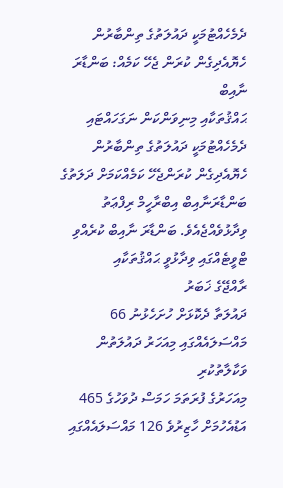ދެމެހެއްޓުމަކީ ދައުލަތުގެ ތިންބާރުން ހެޔޮއެދިގެން ކުރަން ޖެހޭ ކަމެއް: ބަންޑާރަ ނާއިބް
ޙައްޤުތަކާއި މިނިވަންކަން ނަގަހައްޓައި ދެމެހެއްޓުމަކީ ދައުލަތުގެ ތިންބާރުން ހެޔޮއެދިގެން ކުރަންޖެހޭ ކަމެއްކަމަށް ދަލަތުގެ ބަންޑާރަނާއިބް އިބްރާހީމް ރިފްޢަތު ވިދާޅުވެއްޖެއެވެ. ބަންޑާރަ ނާއިބް ކުރެއްވި ޓްވީޓެއްގައި ވިދާޅުވީ ޙައްޤުތަކާއި
ރާއްޖޭގެ ޚަބަރު
ދައުލަތާ ދެކޮޅަށް ހުށަހެޅުނު 66 މައްސަލައެއްގައި މިއަހަރު ދައުލަތުން ވަކާލާތުކުރި
މިއަހަރުގެ ފުރަތަމަ ހަމަސް ދުވަހުގެ 465 އަޑުއެހުމަށް ހާޒިރުވެ 126 މައްސަލައެއްގައި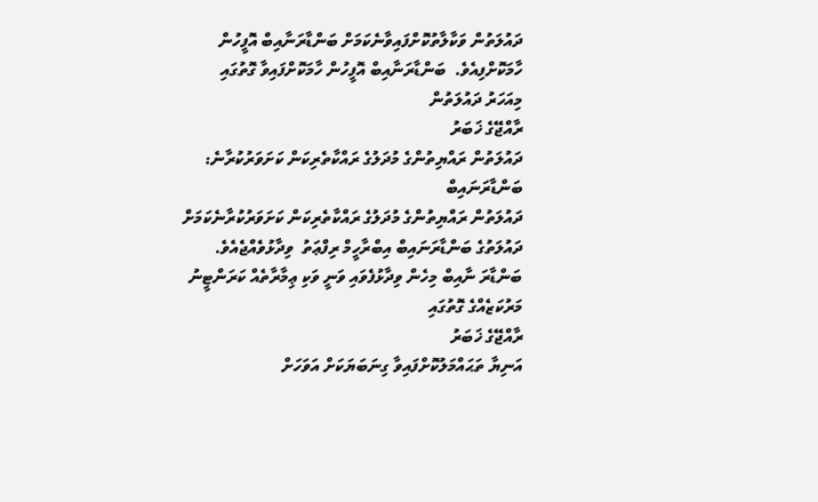ދައުލަތުން ވަކާލާތުކޮށްފައިވާނެކަމަށް ބަންޑާރަނާއިބް އޮފީހުން ހާމަކޮށްފިއެވެ.  ބަންޑާރަނާއިބް އޮފީހުން ހާމަކޮށްފައިވާ ގޮތުގައި މިއަހަރު ދައުލަތުން
ރާއްޖޭގެ ޚަބަރު
ދައުލަތުން ރައްޔިތުންގެ މުދަލުގެ ރައްކާތެރިކަން ކަށަވަރުކުރާނެ: ބަންޑާރަނައިބް
ދައުލަތުން ރައްޔިތުންގެ މުދަލުގެ ރައްކާތެރިކަން ކަށަވަރުކުރާނެކަމަށް ދައުލަތުގެ ބަންޑާރަނައިބް އިބްރާހީމް ރިފްޢަތު  ވިދާޅުވެއްޖެއެވެ. ބަންޑާރަ ނާއިބް މިހެން ވިދާޅުފެވައި ވަނީ ވަކި ޢިމާރާތެއް ކަރަންޓީނު މަރުކަޒެއްގެ ގޮތުގައި
ރާއްޖޭގެ ޚަބަރު
އަނިޔާ ތަޙައްމަލުކޮށްފައިވާ ގިނަބަޔަކަށް އަވަހަށް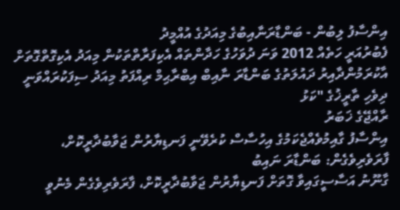އިންސާފު ލިބުން - ބަންޑާރަނާއިބުގެ މިއަދުގެ އުއްމީދު
ފެބުރުއަރީ ހަތެއް 2012 ވަނަ ދުވަހުގެ ހަދާންތައް އެކިފަރާތްތަކުން މިއަދު އެކިގޮތްގޮތަށް އާކުރަމުންދާއިރު ދައުލަތުގެ ބަންޑާރަ ނާއިބް އިބްރާޙިމް ރިއްފަތު މިއަދު ސިފަކުރައްވަނީ ދިވެހި ތާރީޚުގެ "ކަޅު
ރާއްޖޭގެ ޚަބަރު
އިންސާފު ގާއިމުވެއްޖެކަމުގެ އިހުސާސް ކުރެވޭނީ ފަނޑިޔާރުން ޖަވާބުދާރީކޮށް، ފާރަވެރިވެގެން: ބަންޑާރަ ނައިބު
ގާނޫނު އަސާސީގައިވާ ގޮތަށް ފަނޑިޔާރުން ޖަވާބުދާރީކޮށް، ފާރަވެރިވެގެން މެނުވީ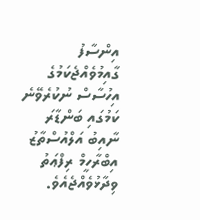އިންސާފު ގާއިމުވެއްޖެކަމުގެ އިހުސާސް ނުކުރެވޭނެ ކަމުގައި ބަންޑާރަ ނާއިބު އަލްއުސްތާޒު އިބްރާހީމް ރިފްޢަތު ވިދާޅުވެއްޖެއެވެ.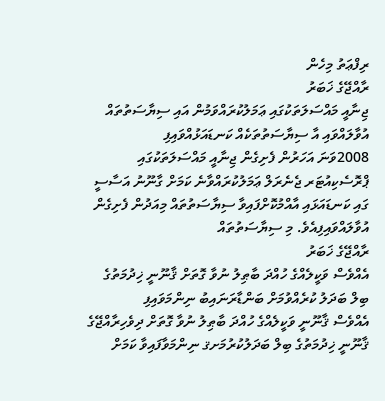ރިފްޢަތު މިހެން
ރާއްޖޭގެ ޚަބަރު
ޖިނާއީ މައްސަލަތަކުގައި ޢަމަލުކުރައްވަމުން އައި ސިޔާސަތުތައް އުވާލައްވައި އާ ސިޔާސަތުތަކެއް ކަނޑައަޅުއްވައިފި
2008ވަނަ އަހަރުން ފެށިގެން ޖިނާއީ މައްސަލަތަކުގައި ޕްރޮސެކިއުޓަރ ޖެނެރަލް ޢަމަލުކުރައްވާނެ ކަމަށް ގާނޫނު އަސާސީ ގައި ކަނޑައަޅައި އާއްމުކޮށްފައިވާ ސިޔާސަތުތައް މިއަދުން ފެށިގެން އުވާލައްވައިފިއެވެ. މި ސިޔާސަތުތައް
ރާއްޖޭގެ ޚަބަރު
އެއްވެސް ވަކީލެއްގެ ހުއްދަ ބާޠިލު ނުވާ ގޮތަށް ޤާނޫނީ ޚިދުމަތުގެ ބިލް ބަދަލު ކުރެއްވުމަށް ބަންޑާރަނައިބު ނިންމަވައިފި
އެއްވެސް ޤާނޫނީ ވަކީލެއްގެ ހުއްދަ ބާޠިލު ނުވާ ގޮތަށް ދިވެހިރާއްޖޭގެ ޤާނޫނީ ޚިދުމަތުގެ ބިލް ބަދަލުކުރުމަށޤ ނިންމަވާފައިވާ ކަމަށް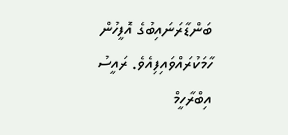ބަންޑާރަނައިބުގެ އޮފީހުން ހާމަކުރައްވައިފިއެވެ. ރައީސު އިބްރާހީމް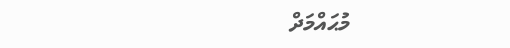މުޙައްމަދް